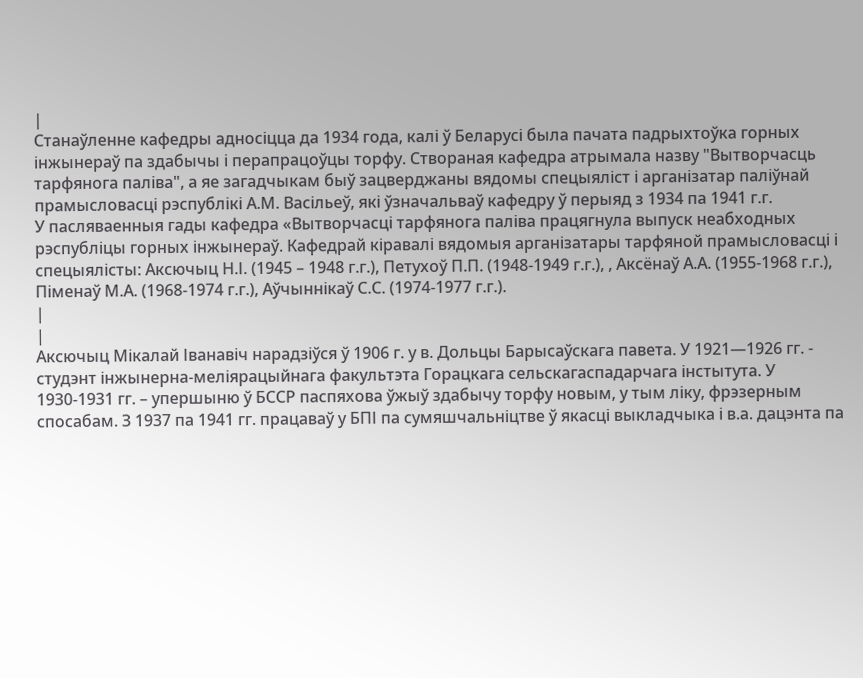|
Станаўленне кафедры адносіцца да 1934 года, калі ў Беларусі была пачата падрыхтоўка горных інжынераў па здабычы і перапрацоўцы торфу. Створаная кафедра атрымала назву "Вытворчасць тарфянога паліва", а яе загадчыкам быў зацверджаны вядомы спецыяліст і арганізатар паліўнай прамысловасці рэспублікі А.М. Васільеў, які ўзначальваў кафедру ў перыяд з 1934 па 1941 г.г.
У пасляваенныя гады кафедра «Вытворчасці тарфянога паліва працягнула выпуск неабходных рэспубліцы горных інжынераў. Кафедрай кіравалі вядомыя арганізатары тарфяной прамысловасці і спецыялісты: Аксючыц Н.І. (1945 – 1948 г.г.), Петухоў П.П. (1948-1949 г.г.), , Аксёнаў А.А. (1955-1968 г.г.), Піменаў М.А. (1968-1974 г.г.), Аўчыннікаў С.С. (1974-1977 г.г.).
|
|
Аксючыц Мікалай Іванавіч нарадзіўся ў 1906 г. у в. Дольцы Барысаўскага павета. У 1921—1926 гг. - студэнт інжынерна-меліярацыйнага факультэта Горацкага сельскагаспадарчага інстытута. У 1930-1931 гг. – упершыню ў БССР паспяхова ўжыў здабычу торфу новым, у тым ліку, фрэзерным спосабам. З 1937 па 1941 гг. працаваў у БПІ па сумяшчальніцтве ў якасці выкладчыка і в.а. дацэнта па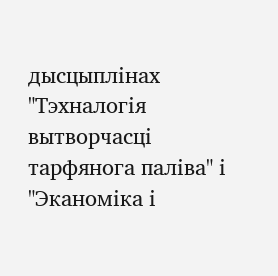дысцыплінах "Тэхналогія вытворчасці тарфянога паліва" і "Эканоміка і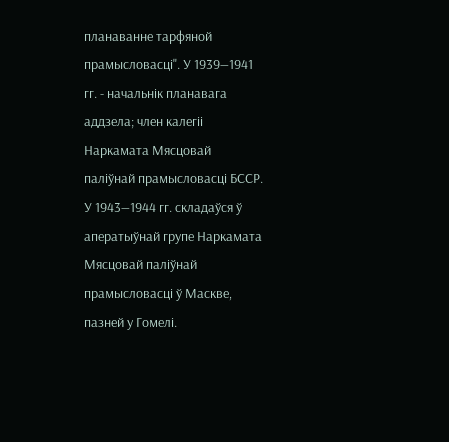планаванне тарфяной прамысловасці". У 1939—1941 гг. - начальнік планавага аддзела; член калегіі Наркамата Мясцовай паліўнай прамысловасці БССР. У 1943—1944 гг. складаўся ў аператыўнай групе Наркамата Мясцовай паліўнай прамысловасці ў Маскве, пазней у Гомелі.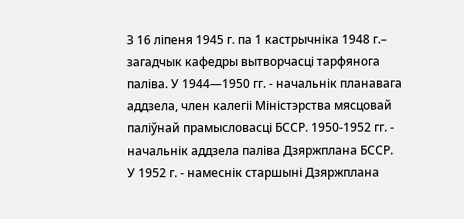З 16 ліпеня 1945 г. па 1 кастрычніка 1948 г.– загадчык кафедры вытворчасці тарфянога паліва. У 1944—1950 гг. - начальнік планавага аддзела, член калегіі Міністэрства мясцовай паліўнай прамысловасці БССР. 1950-1952 гг. - начальнік аддзела паліва Дзяржплана БССР. У 1952 г. - намеснік старшыні Дзяржплана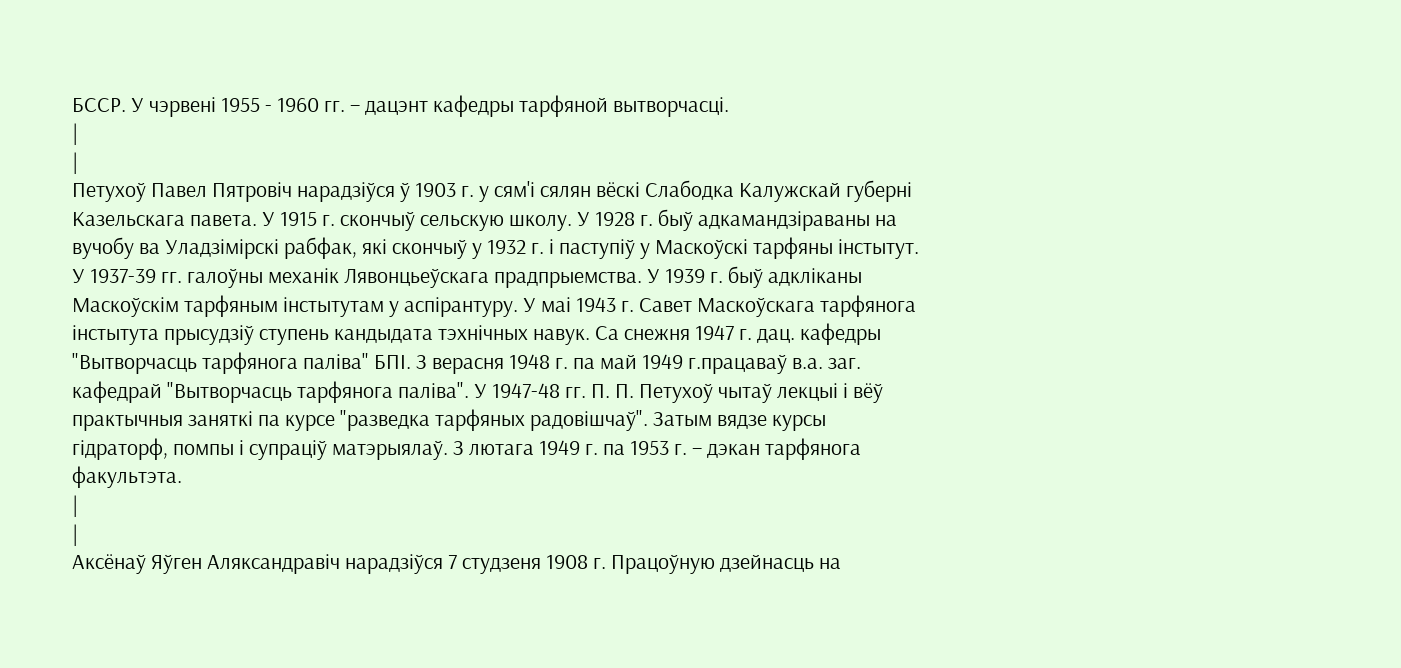БССР. У чэрвені 1955 - 1960 гг. – дацэнт кафедры тарфяной вытворчасці.
|
|
Петухоў Павел Пятровіч нарадзіўся ў 1903 г. у сям'і сялян вёскі Слабодка Калужскай губерні Казельскага павета. У 1915 г. скончыў сельскую школу. У 1928 г. быў адкамандзіраваны на вучобу ва Уладзімірскі рабфак, які скончыў у 1932 г. і паступіў у Маскоўскі тарфяны інстытут. У 1937-39 гг. галоўны механік Лявонцьеўскага прадпрыемства. У 1939 г. быў адкліканы Маскоўскім тарфяным інстытутам у аспірантуру. У маі 1943 г. Савет Маскоўскага тарфянога інстытута прысудзіў ступень кандыдата тэхнічных навук. Са снежня 1947 г. дац. кафедры "Вытворчасць тарфянога паліва" БПІ. З верасня 1948 г. па май 1949 г.працаваў в.а. заг. кафедрай "Вытворчасць тарфянога паліва". У 1947-48 гг. П. П. Петухоў чытаў лекцыі і вёў практычныя заняткі па курсе "разведка тарфяных радовішчаў". Затым вядзе курсы гідраторф, помпы і супраціў матэрыялаў. З лютага 1949 г. па 1953 г. – дэкан тарфянога факультэта.
|
|
Аксёнаў Яўген Аляксандравіч нарадзіўся 7 студзеня 1908 г. Працоўную дзейнасць на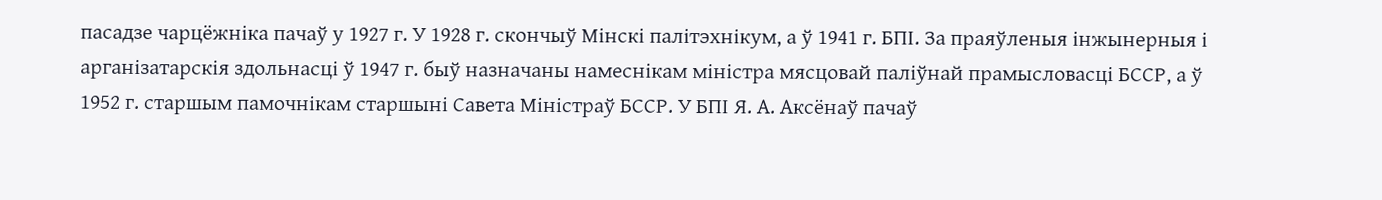пасадзе чарцёжніка пачаў у 1927 г. У 1928 г. скончыў Мінскі палітэхнікум, а ў 1941 г. БПІ. За праяўленыя інжынерныя і арганізатарскія здольнасці ў 1947 г. быў назначаны намеснікам міністра мясцовай паліўнай прамысловасці БССР, а ў 1952 г. старшым памочнікам старшыні Савета Міністраў БССР. У БПІ Я. А. Аксёнаў пачаў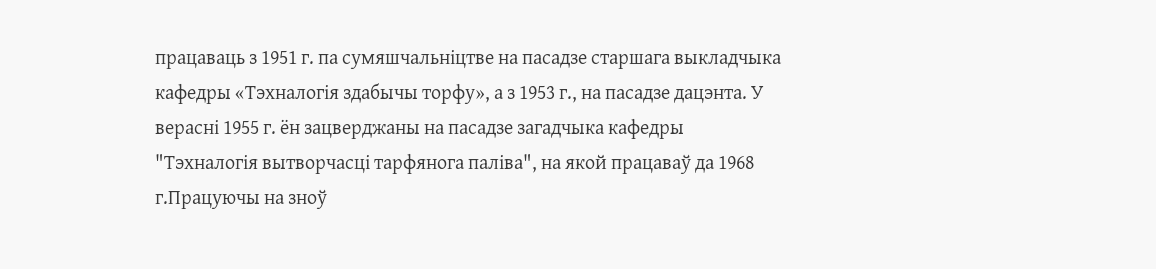працаваць з 1951 г. па сумяшчальніцтве на пасадзе старшага выкладчыка кафедры «Тэхналогія здабычы торфу», а з 1953 г., на пасадзе дацэнта. У верасні 1955 г. ён зацверджаны на пасадзе загадчыка кафедры "Тэхналогія вытворчасці тарфянога паліва", на якой працаваў да 1968 г.Працуючы на зноў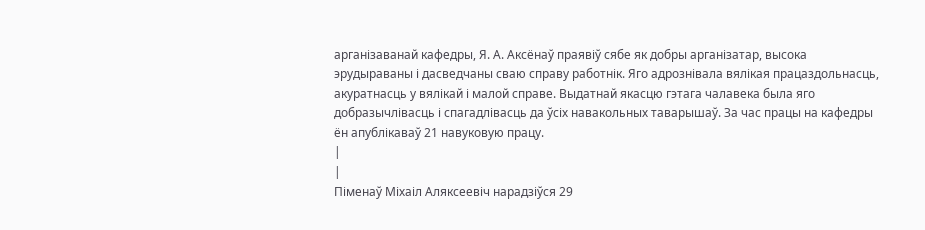арганізаванай кафедры, Я. А. Аксёнаў праявіў сябе як добры арганізатар, высока эрудыраваны і дасведчаны сваю справу работнік. Яго адрознівала вялікая працаздольнасць, акуратнасць у вялікай і малой справе. Выдатнай якасцю гэтага чалавека была яго добразычлівасць і спагадлівасць да ўсіх навакольных таварышаў. За час працы на кафедры ён апублікаваў 21 навуковую працу.
|
|
Піменаў Міхаіл Аляксеевіч нарадзіўся 29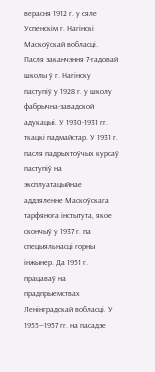верасня 1912 г. у сяле Успенскім г. Нагінскі Маскоўскай вобласці. Пасля заканчэння 7-гадовай школы ў г. Нагінску паступіў у 1928 г. у школу фабрычна-завадской адукацыі. У 1930-1931 гг. ткацкі падмайстар. У 1931 г. пасля падрыхтоўчых курсаў паступіў на эксплуатацыйнае аддзяленне Маскоўскага тарфянога інстытута, якое скончыў у 1937 г. па спецыяльнасці горны інжынер. Да 1951 г. працаваў на прадпрыемствах Ленінградскай вобласці. У 1955—1957 гг. на пасадзе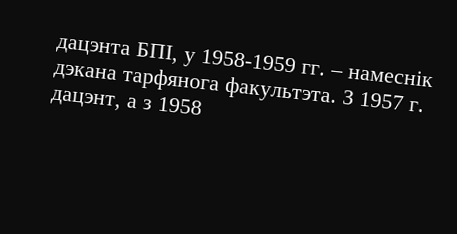дацэнта БПІ, у 1958-1959 гг. – намеснік дэкана тарфянога факультэта. З 1957 г. дацэнт, а з 1958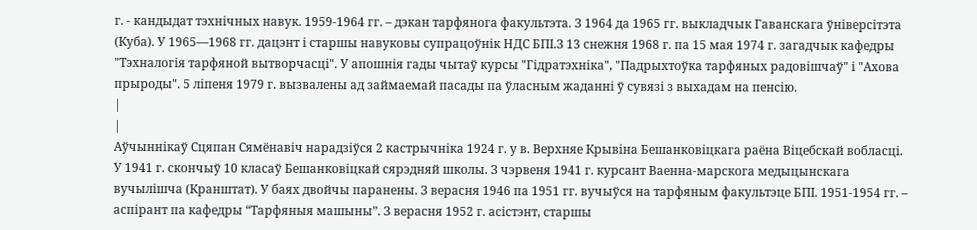г. - кандыдат тэхнічных навук. 1959-1964 гг. – дэкан тарфянога факультэта. З 1964 да 1965 гг. выкладчык Гаванскага ўніверсітэта (Куба). У 1965—1968 гг. дацэнт і старшы навуковы супрацоўнік НДС БПІ.З 13 снежня 1968 г. па 15 мая 1974 г. загадчык кафедры "Тэхналогія тарфяной вытворчасці". У апошнія гады чытаў курсы "Гідратэхніка", "Падрыхтоўка тарфяных радовішчаў" і "Ахова прыроды". 5 ліпеня 1979 г. вызвалены ад займаемай пасады па ўласным жаданні ў сувязі з выхадам на пенсію.
|
|
Аўчыннікаў Сцяпан Сямёнавіч нарадзіўся 2 кастрычніка 1924 г. у в. Верхняе Крывіна Бешанковіцкага раёна Віцебскай вобласці. У 1941 г. скончыў 10 класаў Бешанковіцкай сярэдняй школы. З чэрвеня 1941 г. курсант Ваенна-марскога медыцынскага вучылішча (Кранштат). У баях двойчы паранены. З верасня 1946 па 1951 гг. вучыўся на тарфяным факультэце БПІ. 1951-1954 гг. – аспірант па кафедры “Тарфяныя машыны”. З верасня 1952 г. асістэнт, старшы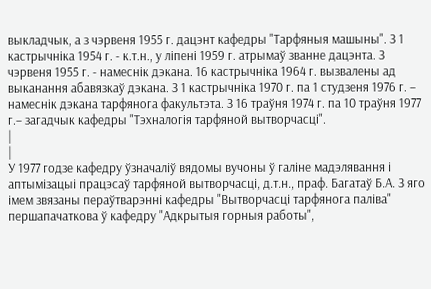выкладчык, а з чэрвеня 1955 г. дацэнт кафедры "Тарфяныя машыны". З 1 кастрычніка 1954 г. - к.т.н., у ліпені 1959 г. атрымаў званне дацэнта. З чэрвеня 1955 г. - намеснік дэкана. 16 кастрычніка 1964 г. вызвалены ад выканання абавязкаў дэкана. З 1 кастрычніка 1970 г. па 1 студзеня 1976 г. – намеснік дэкана тарфянога факультэта. З 16 траўня 1974 г. па 10 траўня 1977 г.– загадчык кафедры "Тэхналогія тарфяной вытворчасці".
|
|
У 1977 годзе кафедру ўзначаліў вядомы вучоны ў галіне мадэлявання і аптымізацыі працэсаў тарфяной вытворчасці, д.т.н., праф. Багатаў Б.А. З яго імем звязаны пераўтварэнні кафедры "Вытворчасці тарфянога паліва" першапачаткова ў кафедру "Адкрытыя горныя работы",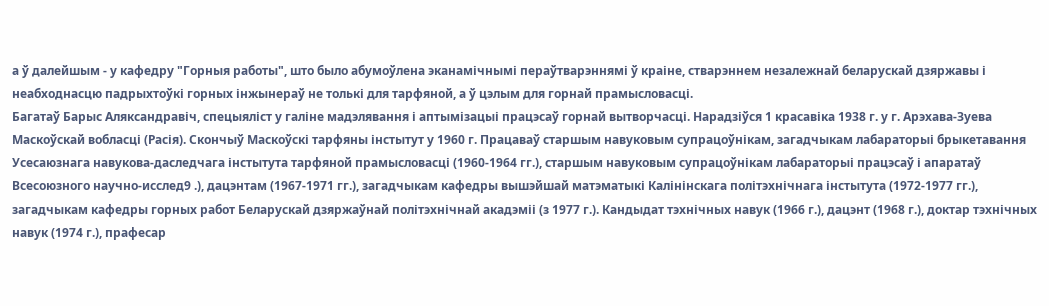а ў далейшым - у кафедру "Горныя работы", што было абумоўлена эканамічнымі пераўтварэннямі ў краіне, стварэннем незалежнай беларускай дзяржавы і неабходнасцю падрыхтоўкі горных інжынераў не толькі для тарфяной, а ў цэлым для горнай прамысловасці.
Багатаў Барыс Аляксандравіч, спецыяліст у галіне мадэлявання і аптымізацыі працэсаў горнай вытворчасці. Нарадзіўся 1 красавіка 1938 г. у г. Арэхава-Зуева Маскоўскай вобласці (Расія). Скончыў Маскоўскі тарфяны інстытут у 1960 г. Працаваў старшым навуковым супрацоўнікам, загадчыкам лабараторыі брыкетавання Усесаюзнага навукова-даследчага інстытута тарфяной прамысловасці (1960-1964 гг.), старшым навуковым супрацоўнікам лабараторыі працэсаў і апаратаў Всесоюзного научно-исслед9 .), дацэнтам (1967-1971 гг.), загадчыкам кафедры вышэйшай матэматыкі Калінінскага політэхнічнага інстытута (1972-1977 гг.), загадчыкам кафедры горных работ Беларускай дзяржаўнай політэхнічнай акадэміі (з 1977 г.). Кандыдат тэхнічных навук (1966 г.), дацэнт (1968 г.), доктар тэхнічных навук (1974 г.), прафесар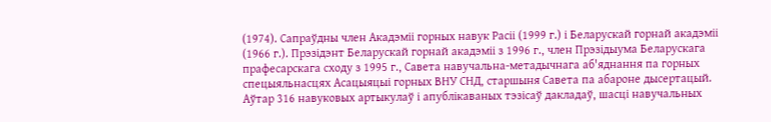(1974). Сапраўдны член Акадэміі горных навук Расіі (1999 г.) і Беларускай горнай акадэміі (1966 г.). Прэзідэнт Беларускай горнай акадэміі з 1996 г., член Прэзідыума Беларускага прафесарскага сходу з 1995 г., Савета навучальна-метадычнага аб'яднання па горных спецыяльнасцях Асацыяцыі горных ВНУ СНД, старшыня Савета па абароне дысертацый. Аўтар 316 навуковых артыкулаў і апублікаваных тэзісаў дакладаў, шасці навучальных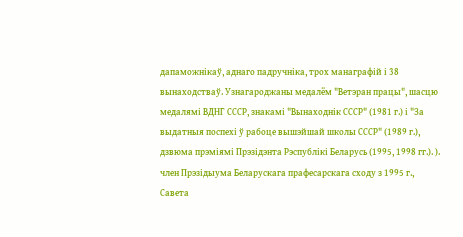дапаможнікаў, аднаго падручніка, трох манаграфій і 38 вынаходстваў. Узнагароджаны медалём "Ветэран працы", шасцю медалямі ВДНГ СССР, знакамі "Вынаходнік СССР" (1981 г.) і "За выдатныя поспехі ў рабоце вышэйшай школы СССР" (1989 г.), дзвюма прэміямі Прэзідэнта Рэспублікі Беларусь (1995, 1998 гг.). ). член Прэзідыума Беларускага прафесарскага сходу з 1995 г., Савета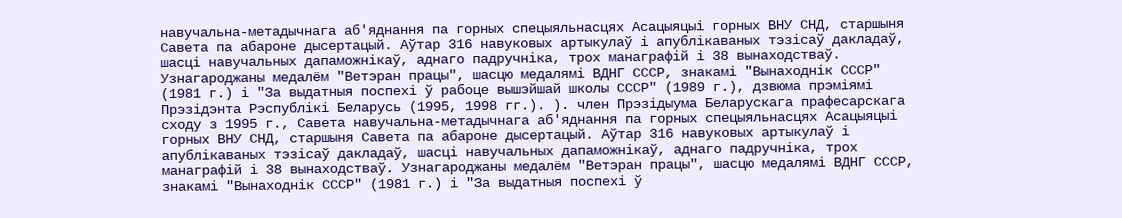навучальна-метадычнага аб'яднання па горных спецыяльнасцях Асацыяцыі горных ВНУ СНД, старшыня Савета па абароне дысертацый. Аўтар 316 навуковых артыкулаў і апублікаваных тэзісаў дакладаў, шасці навучальных дапаможнікаў, аднаго падручніка, трох манаграфій і 38 вынаходстваў. Узнагароджаны медалём "Ветэран працы", шасцю медалямі ВДНГ СССР, знакамі "Вынаходнік СССР" (1981 г.) і "За выдатныя поспехі ў рабоце вышэйшай школы СССР" (1989 г.), дзвюма прэміямі Прэзідэнта Рэспублікі Беларусь (1995, 1998 гг.). ). член Прэзідыума Беларускага прафесарскага сходу з 1995 г., Савета навучальна-метадычнага аб'яднання па горных спецыяльнасцях Асацыяцыі горных ВНУ СНД, старшыня Савета па абароне дысертацый. Аўтар 316 навуковых артыкулаў і апублікаваных тэзісаў дакладаў, шасці навучальных дапаможнікаў, аднаго падручніка, трох манаграфій і 38 вынаходстваў. Узнагароджаны медалём "Ветэран працы", шасцю медалямі ВДНГ СССР, знакамі "Вынаходнік СССР" (1981 г.) і "За выдатныя поспехі ў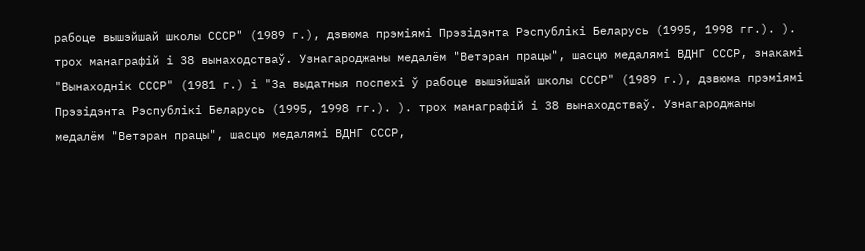рабоце вышэйшай школы СССР" (1989 г.), дзвюма прэміямі Прэзідэнта Рэспублікі Беларусь (1995, 1998 гг.). ). трох манаграфій і 38 вынаходстваў. Узнагароджаны медалём "Ветэран працы", шасцю медалямі ВДНГ СССР, знакамі "Вынаходнік СССР" (1981 г.) і "За выдатныя поспехі ў рабоце вышэйшай школы СССР" (1989 г.), дзвюма прэміямі Прэзідэнта Рэспублікі Беларусь (1995, 1998 гг.). ). трох манаграфій і 38 вынаходстваў. Узнагароджаны медалём "Ветэран працы", шасцю медалямі ВДНГ СССР,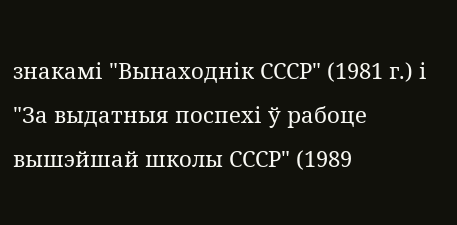знакамі "Вынаходнік СССР" (1981 г.) і "За выдатныя поспехі ў рабоце вышэйшай школы СССР" (1989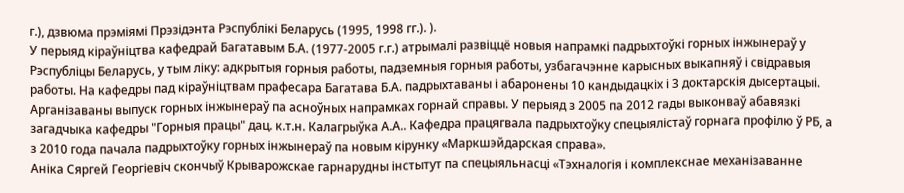г.), дзвюма прэміямі Прэзідэнта Рэспублікі Беларусь (1995, 1998 гг.). ).
У перыяд кіраўніцтва кафедрай Багатавым Б.А. (1977-2005 г.г.) атрымалі развіццё новыя напрамкі падрыхтоўкі горных інжынераў у Рэспубліцы Беларусь, у тым ліку: адкрытыя горныя работы, падземныя горныя работы, узбагачэнне карысных выкапняў і свідравыя работы. На кафедры пад кіраўніцтвам прафесара Багатава Б.А. падрыхтаваны і абаронены 10 кандыдацкіх і 3 доктарскія дысертацыі. Арганізаваны выпуск горных інжынераў па асноўных напрамках горнай справы. У перыяд з 2005 па 2012 гады выконваў абавязкі загадчыка кафедры "Горныя працы" дац. к.т.н. Калагрыўка А.А.. Кафедра працягвала падрыхтоўку спецыялістаў горнага профілю ў РБ, а з 2010 года пачала падрыхтоўку горных інжынераў па новым кірунку «Маркшэйдарская справа».
Аніка Сяргей Георгіевіч скончыў Крыварожскае гарнарудны інстытут па спецыяльнасці «Тэхналогія і комплекснае механізаванне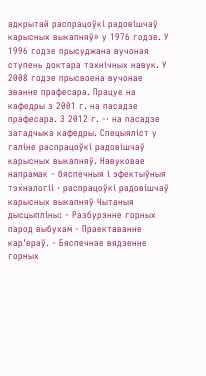адкрытай распрацоўкі радовішчаў карысных выкапняў» у 1976 годзе. У 1996 годзе прысуджана вучоная ступень доктара тэхнічных навук. У 2008 годзе прысвоена вучонае званне прафесара. Працуе на кафедры з 2001 г. на пасадзе прафесара. З 2012 г. -· на пасадзе загадчыка кафедры. Спецыяліст у галіне распрацоўкі радовішчаў карысных выкапняў. Навуковае напрамак - бяспечныя і эфектыўныя тэхналогіі · распрацоўкі радовішчаў карысных выкапняў Чытаныя дысцыпліны: - Разбурэнне горных парод выбухам - Праектаванне кар'ераў. - Бяспечнае вядзенне горных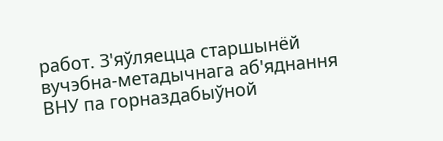работ. З'яўляецца старшынёй вучэбна-метадычнага аб'яднання ВНУ па горназдабыўной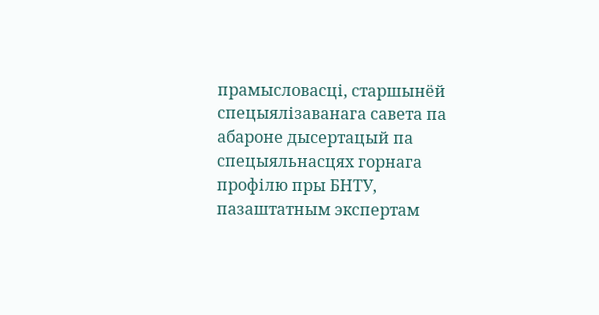прамысловасці, старшынёй спецыялізаванага савета па абароне дысертацый па спецыяльнасцях горнага профілю пры БНТУ, пазаштатным экспертам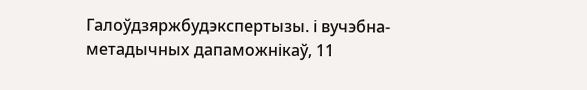Галоўдзяржбудэкспертызы. і вучэбна-метадычных дапаможнікаў, 11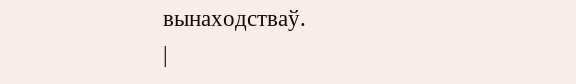вынаходстваў.
|